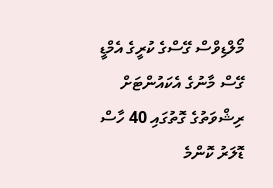މޯލްޑިވްސް ގޭސްގެ ކުރީގެ އެމްޑީ ގޭސް މާނުގެ އެކައުންޓަށް ރިޝްވަތުގެ ގޮތުގައި 40 ހާސް ޑޮލަރު ކޮންމެ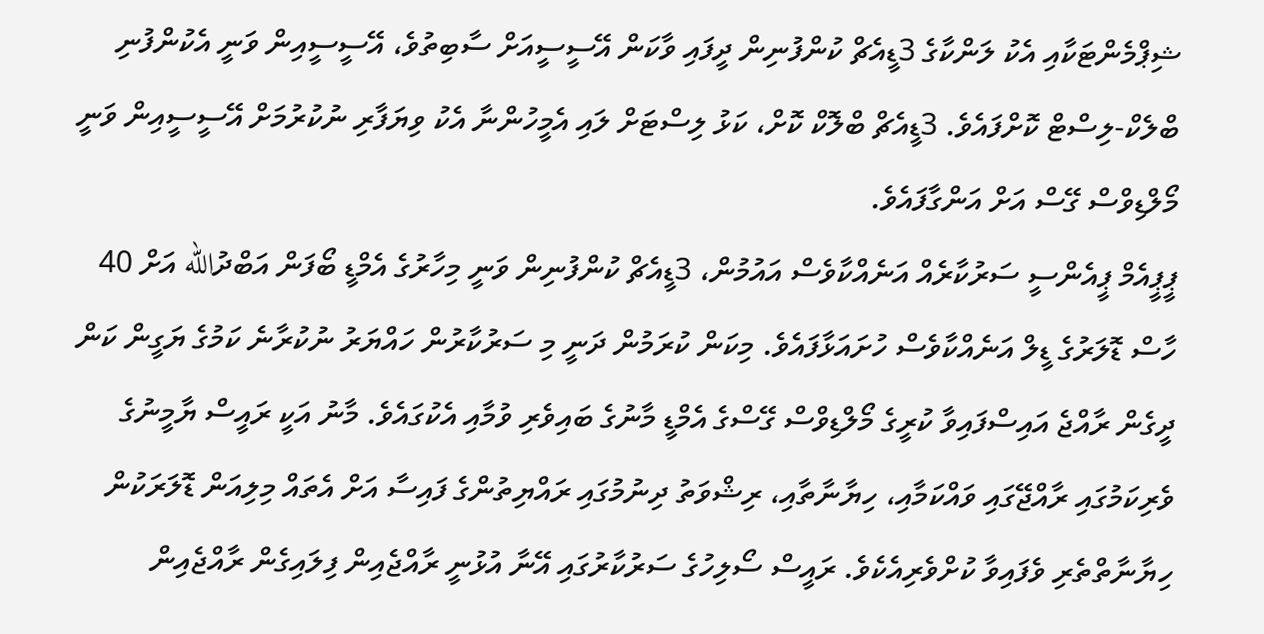ޝިޕްމެންޓަކާއި އެކު ލަންކާގެ 3ޑީއެޗް ކުންފުނިން ދީފައި ވާކަން އޭސީސީއަށް ސާބިތުވެ، އޭސީސީއިން ވަނީ އެކުންފުނި ބްލެކް-ލިސްޓް ކޮށްފައެވެ. 3ޑީއެޗް ބްލޮކް ކޮށް، ކަޅު ލިސްޓަށް ލައި އެމީހުންނާ އެކު ވިޔަފާރި ނުކުރުމަށް އޭސީސީއިން ވަނީ މޯލްޑިވްސް ގޭސް އަށް އަންގާފައެވެ.
ޕީޕީއެމް ޕީއެންސީ ސަރުކާރެއް އަނެއްކާވެސް އައުމުން، 3ޑީއެޗް ކުންފުނިން ވަނީ މިހާރުގެ އެމްޑީ ބޯފަން އަބްދުالله އަށް 40 ހާސް ޑޮލަރުގެ ޑީލް އަނެއްކާވެސް ހުށައަޅާފައެވެ. މިކަން ކުރަމުން ދަނީ މި ސަރުކާރުން ހައްޔަރު ނުކުރާނެ ކަމުގެ ޔަގީން ކަން ދީގެން ރާއްޖެ އައިސްފައިވާ ކުރީގެ މޯލްޑިވްސް ގޭސްގެ އެމްޑީ މާނުގެ ބައިވެރި ވުމާއި އެކުގައެވެ. މާނު އަކީ ރައީސް ޔާމީނުގެ ވެރިކަމުގައި ރާއްޖޭގައި ވައްކަމާއި، ހިޔާނާތާއި، ރިޝްވަތު ދިނުމުގައި ރައްޔިތުންގެ ފައިސާ އަށް އެތައް މިލިއަން ޑޮލަރަކުން ހިޔާނާތްތެރި ވެފައިވާ ކުށްވެރިއެކެވެ. ރައީސް ސޯލިހުގެ ސަރުކާރުގައި އޭނާ އުޅުނީ ރާއްޖެއިން ފިލައިގެން ރާއްޖެއިން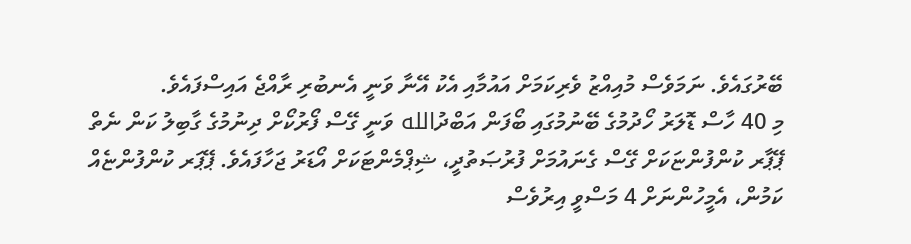ބޭރުގައެވެ. ނަމަވެސް މުއިއްޒު ވެރިކަމަށް އައުމާއި އެކު އޭނާ ވަނީ އެނބުރި ރާއްޖެ އައިސްފައެވެ.
މި 40 ހާސް ޑޮލަރު ހޯދުމުގެ ބޭނުމުގައި ބޯފަން އަބްދުالله ވަނީ ގޭސް ފޯރުކޯށް ދިނުމުގެ ގާބިލު ކަން ނެތް ޕޭޕާރ ކުންފުންޏަކަށް ގޭސް ގެނައުމަށް ފުރުޞަތުދީ، ޝިޕްމެންޓަކަށް އޯޑަރު ޖަހާފައެވެ. ޕޭޕަރ ކުންފުންޏެއް ކަމުން، އެމީހުންނަށް 4 މަސްވީ އިރުވެސް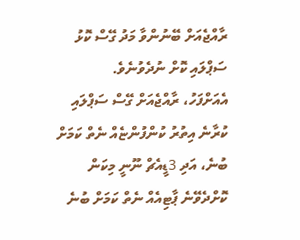ރާއްޖެއަށް ބޭނުންވާ މަދު ގޭސް ކޮޅު ސަޕްލައި ކޮށް ނުދެވުނެވެ.
އެއަށްފަހު، ރާއްޖެއަށް ގޭސް ސަޕްލައި ކުރާނެ އިތުރު ކުންފުންޏެއް ނެތް ކަމަށް ބުނެ، އަދި 3ޑީއެޗް ނޫނީ މިކަން ކޮށްދެވޭނެ ޕާޓިއެއް ނެތް ކަމަށް ބުނެ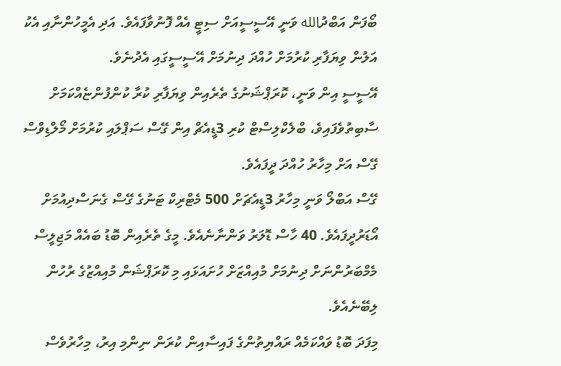ބޯފަން އަބްދުالله ވަނީ އޭސީސީއަށް ސިޓީ އެއް ފޮނުވާފައެވެ. އަދި އެމީހުންނާއި އެކު އަލުން ވިޔަފާރި ކުރުމަށް ހުއްދަ ދިނުމަށް އޭސީސީގައި އެދުނެވެ.
އޭސީސީ އިން ވަނީ، ކޮރަޕްޝަނުގެ ތެރެއިން ވިޔަފާރި ކުރާ ކުންފުންޏެއްކަމަށް ސާބިތުވެފައިވެ، ބްލެކްލިސްޓް ކުރި 3ޑީއެޗް އިން ގޭސް ސަޕްލައި ކުރުމަށް މޯލްޑިވްސް ގޭސް އަށް މިހާރު ހުއްދަ ދީފައެވެ.
ގޭސް އަބްލޯ ވަނީ މިހާރު 3ޑީއެޗަށް 500 މެޓްރިކް ޓަނުގެ ގޭސް ގެނަސްދިއުމަށް އޯޑަރުދީފައެވެ. 40 ހާސް ޑޮލަރު ވަންނާނެއެވެ. މީގެ ތެރެއިން ބޮޑު ބައެއް މަޖިލީސް މެމްބަރުންނަށް ދިނުމަށް މުއިއްޒަށް ހުށައަޅައި މި ކޮރަޕްޝަން މުއިއްޒުގެ ރުހުން ލިބޭނެއެވެ.
މިފަދަ ބޮޑު ވައްކަމެއް ރައްޔިތުންގެ ފައިސާއިން ކުރަން ނިންމި އިރު، މިހާރުވެސް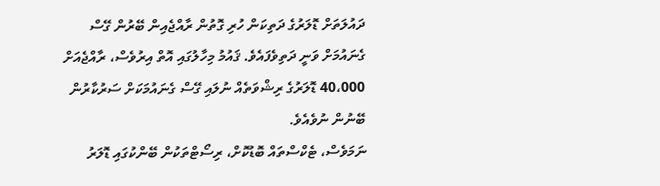ދައުލަތަށް ޑޮލަރުގެ ދަތިކަން ހުރި ގޮތުން ރާއްޖެއިން ބޭރުން ގޭސް ގެނައުމަށް ވަނީ ދަތިވެފައެވެ. ޤައުމު މިހާލުގައި އޮތް އިރުވެސް، ރާއްޖެއަށް 40،000 ޑޮލަރުގެ ރިޝްވަތެއް ނުލައި ގޭސް ގެނައުމަކަށް ސަރުކާރުން ބޭނުން ނުވެއެވެ.
ނަމަވެސް، ޓެކްސްތައް ބޮޑުކޮށް، ރިސޯޓްތަކުން ބޭންކުގައި ޑޮލަރު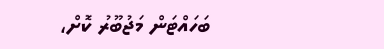ބަހައްޓަން މަޖުބޫރު ކޮށް،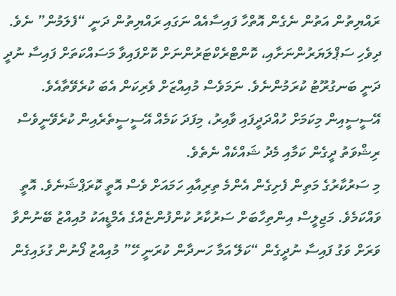ރައްޔިތުން އަތުން ނެގެން އޮތްހާ ފައިސާއެއް ނަގައި ރައްޔިތުން ދަނީ “ފެލަމުން” ނެވެ. ދިވެހި ސަޕްލަޔަރުންނަށާއި، ކޮންޓްރެކްޓަރުންނަށް ކޮށްފައިވާ މަސައްކަތަށް ފައިސާ ނުދީ ދަނީ ބަނގުރޫޓު ކުރަމުންނެވެ. ނަމަވެސް މުއިއްޒަށް ވެރިކަން އެބަ ކުރެވޭތާއެވެ.
އޭސީސީއިން މިކަމަށް ހުއްދަދީފައި ވާއިރު، މިފަދަ ކަމެއް އޭސީސީތެރެއިން ކުރެވޭނީވެސް ރިޝްވަތު ދީގެން ކަމާއި މެދު ޝައްކެއް ނެތެވެ.
މި ސަރުކާރުގެ މަތިން ފެށިގެން އެންމެ ތިރިއާއި ހަމައަށް ވެސް އޮތީ ކޮރަޕްޝަނެވެ. އޮތީ ވައްކަމެވެ. މަޖިލީސް އިންތިހާބަށް ސަރުކާރު ކުންފުންޏެއްގެ އެމްޑީއަކު މުއިއްޒު ބޭނުންވާ ވަރަށް ވަގު ފައިސާ ނުދީގެން “ކަލޭ އަމާ ހަނދާން ކުރަނީ ހޭ” މުއިއްޒު ފޯނުން ގުޅައިގެން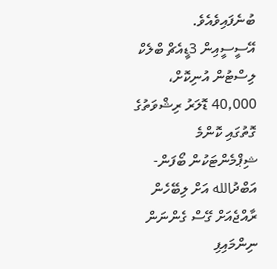ބުނެފައިވެއެވެ.
އޭސީސީއިން 3ޑީއެޗް ބްލެކް ލިސްޓުން އުނިކޮށް، 40,000 ޑޮލަރު ރިޝްވަތުގެ ގޮތުގައި ކޮންމެ ޝިޕްމެންޓަކުން ބޯފަން-އަބްދުالله އަށް ލިބޭހެން ރާއްޖެއަށް ގޭސް ގެންނަން ނިންމައިފި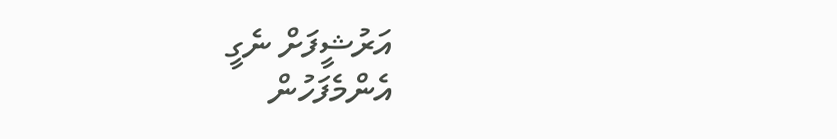އަރުޝީފަށް ނެގީ
އެންމެފަހުން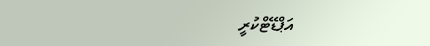އަޕްޑޭޓްކުރީ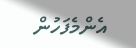އެންމެފަހުން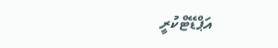އަޕްޑޭޓްކުރީ